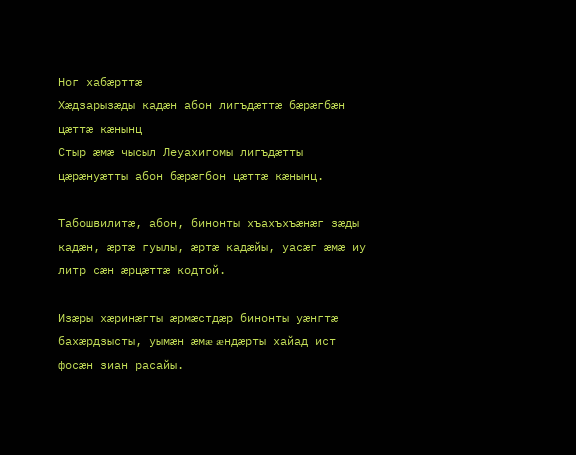Ног хабæрттæ
Хæдзарызæды кадæн абон лигъдæттæ бæрæгбæн цæттæ кæнынц
Стыр æмæ чысыл Леуахигомы лигъдæтты цæрæнуæтты абон бæрæгбон цæттæ кæнынц.

Табошвилитæ, абон, бинонты хъахъхъæнæг зæды кадæн, æртæ гуылы, æртæ кадæйы, уасæг æмæ иу литр сæн æрцæттæ кодтой.

Изæры хæринæгты æрмæстдæр бинонты уæнгтæ бахæрдзысты, уымæн æмæ æндæрты хайад ист фосæн зиан расайы.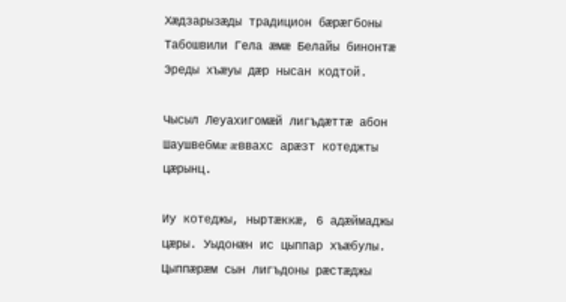Хæдзарызæды традицион бæрæгбоны Табошвили Гела æмæ Белайы бинонтæ Эреды хъæуы дæр нысан кодтой.

Чысыл Леуахигомæй лигъдæттæ абон Шаушвебмæ æввахс арæзт котеджты цæрынц.

Иу котеджы, ныртæккæ, 6 адæймаджы цæры. Уыдонæн ис цыппар хъæбулы. Цыппæрæм сын лигъдоны рæстæджы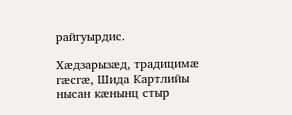райгуырдис.

Хæдзарызæд, традицимæ гæсгæ, Шида Картлийы нысан кæнынц стыр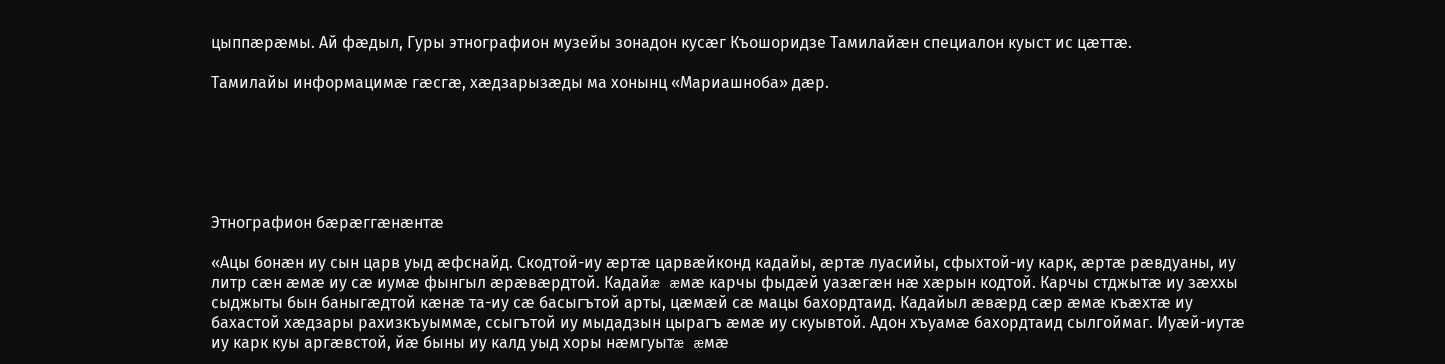цыппæрæмы. Ай фæдыл, Гуры этнографион музейы зонадон кусæг Къошоридзе Тамилайæн специалон куыст ис цæттæ.

Тамилайы информацимæ гæсгæ, хæдзарызæды ма хонынц «Мариашноба» дæр.






Этнографион бæрæггæнæнтæ

«Ацы бонæн иу сын царв уыд æфснайд. Скодтой-иу æртæ царвæйконд кадайы, æртæ луасийы, сфыхтой-иу карк, æртæ рæвдуаны, иу литр сæн æмæ иу сæ иумæ фынгыл æрæвæрдтой. Кадайæ æмæ карчы фыдæй уазæгæн нæ хæрын кодтой. Карчы стджытæ иу зæххы сыджыты бын баныгæдтой кæнæ та-иу сæ басыгътой арты, цæмæй сæ мацы бахордтаид. Кадайыл æвæрд сæр æмæ къæхтæ иу бахастой хæдзары рахизкъуыммæ, ссыгътой иу мыдадзын цырагъ æмæ иу скуывтой. Адон хъуамæ бахордтаид сылгоймаг. Иуæй-иутæ иу карк куы аргæвстой, йæ быны иу калд уыд хоры нæмгуытæ æмæ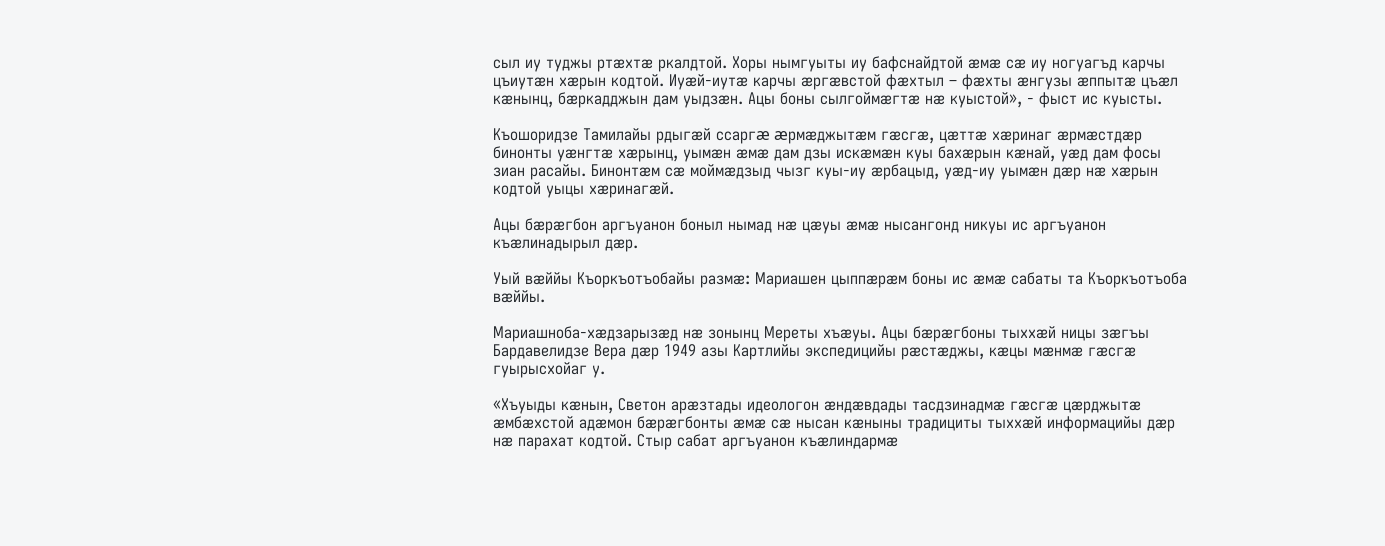сыл иу туджы ртæхтæ ркалдтой. Хоры нымгуыты иу бафснайдтой æмæ сæ иу ногуагъд карчы цъиутæн хæрын кодтой. Иуæй-иутæ карчы æргæвстой фæхтыл – фæхты æнгузы æппытæ цъæл кæнынц, бæркадджын дам уыдзæн. Ацы боны сылгоймæгтæ нæ куыстой», - фыст ис куысты.

Къошоридзе Тамилайы рдыгæй ссаргæ æрмæджытæм гæсгæ, цæттæ хæринаг æрмæстдæр бинонты уæнгтæ хæрынц, уымæн æмæ дам дзы искæмæн куы бахæрын кæнай, уæд дам фосы зиан расайы. Бинонтæм сæ моймæдзыд чызг куы-иу æрбацыд, уæд-иу уымæн дæр нæ хæрын кодтой уыцы хæринагæй.

Ацы бæрæгбон аргъуанон боныл нымад нæ цæуы æмæ нысангонд никуы ис аргъуанон къæлинадырыл дæр.

Уый вæййы Къоркъотъобайы размæ: Мариашен цыппæрæм боны ис æмæ сабаты та Къоркъотъоба вæййы.

Мариашноба-хæдзарызæд нæ зонынц Мереты хъæуы. Ацы бæрæгбоны тыххæй ницы зæгъы Бардавелидзе Вера дæр 1949 азы Картлийы экспедицийы рæстæджы, кæцы мæнмæ гæсгæ гуырысхойаг у.

«Хъуыды кæнын, Светон арæзтады идеологон æндæвдады тасдзинадмæ гæсгæ цæрджытæ æмбæхстой адæмон бæрæгбонты æмæ сæ нысан кæныны традициты тыххæй информацийы дæр нæ парахат кодтой. Стыр сабат аргъуанон къæлиндармæ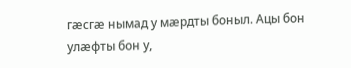гæсгæ нымад у мæрдты боныл. Ацы бон улæфты бон у,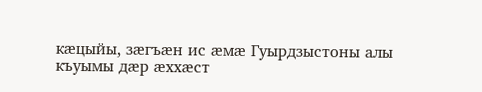кæцыйы, зæгъæн ис æмæ Гуырдзыстоны алы къуымы дæр æххæст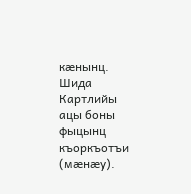кæнынц. Шида Картлийы ацы боны фыцынц къоркъотъи (мæнæу).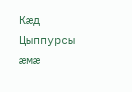Кæд Цыппурсы æмæ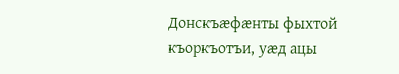Донскъæфæнты фыхтой къоркъотъи, уæд ацы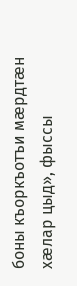боны къоркъотъи мæрдтæн хæлар цыд», фыссы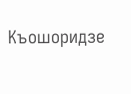Къошоридзе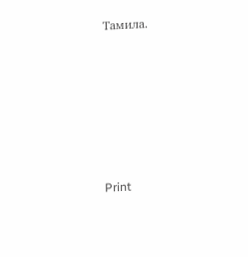Тамила.








Print